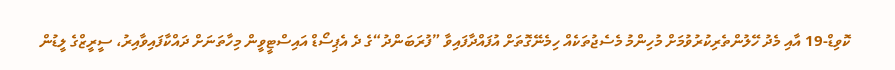ކޮވިޑް-19 އާއި މެދު ހޭލުންތެރިކުރުވުމަށް މުހިންމު މެސެޖުތަކެއް ހިމެނޭގޮތަށް އުފައްދާފައިވާ ”ފުރަބަންދު“ގެ ދެ އެޕިސޯޑް އައިސްޓީވީން މިހާތަނަށް ދައްކާފައިވާއިރު، ސީރީޒްގެ ލީޑުން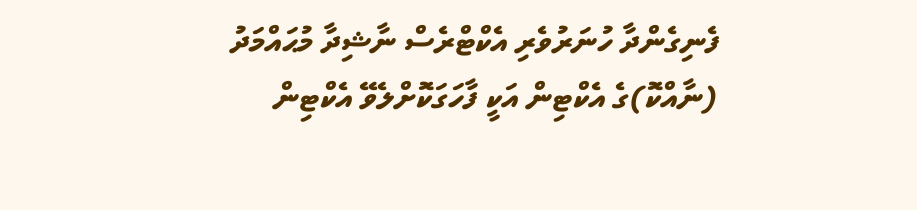ފެނިގެންދާ ހުނަރުވެރި އެކްޓްރެސް ނާޝިދާ މުޙައްމަދު (ނާއްކޮ)ގެ އެކްޓިން އަކީ ފާހަގަކޮށްލެވޭ އެކްޓިން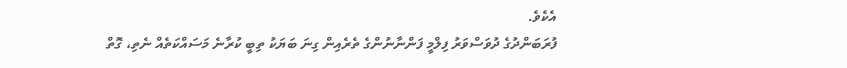އެކެވެ.
ފުރަބަންދުގެ ދުވަސްވަރު ފިލްމީ ފަންނާނުންގެ ތެރެއިން ގިނަ ބަޔަކު ތިބީ ކުރާނެ މަސައްކަތެއް ނެތި، ގޮތް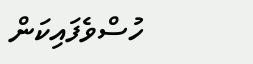ހުސްވެފައިކަން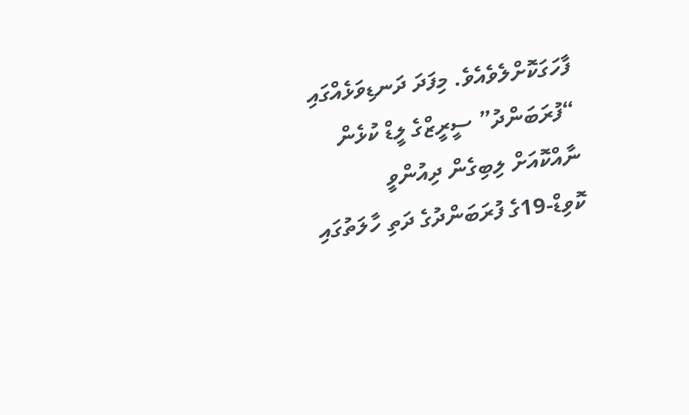ފާހަގަކޮށްލެވެއެވެ. މިފަދަ ދަނޑިވަޅެއްގައި “ފުރަބަންދު” ސީރީޒްގެ ލީޑް ކުޅެން ނާއްކޮއަށް ލިބިގެން ދިއުންވީ ކޮވިޑް-19ގެ ފުރަބަންދުގެ ދަތި ހާލަތުގައި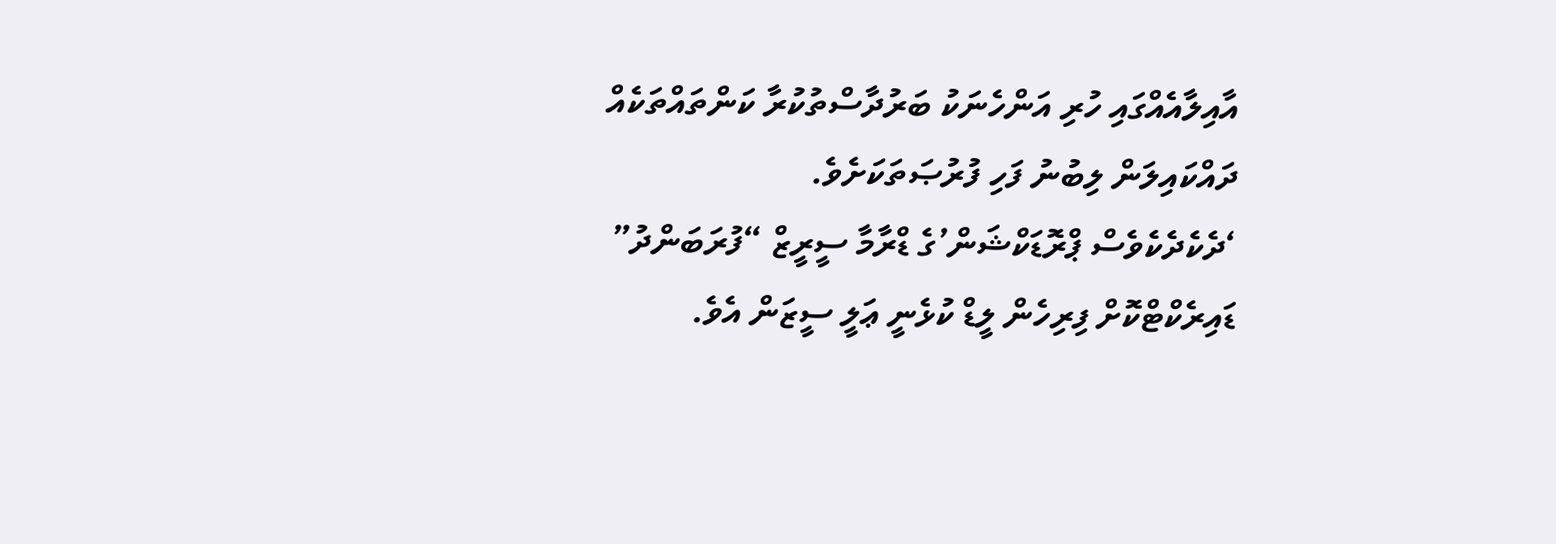އާއިލާއެއްގައި ހުރި އަންހެނަކު ބަރުދާސްތުކުރާ ކަންތައްތަކެއް ދައްކައިލަން ލިބުނު ފަހި ފުރުޞަތަކަށެވެ.
‘ދެކެދެކެވެސް ޕްރޮޑަކްޝަން’ގެ ޑްރާމާ ސީރީޒް “ފުރަބަންދު” ޑައިރެކްޓްކޮށް ފިރިހެން ލީޑް ކުޅެނީ ޢަލީ ސީޒަން އެވެ.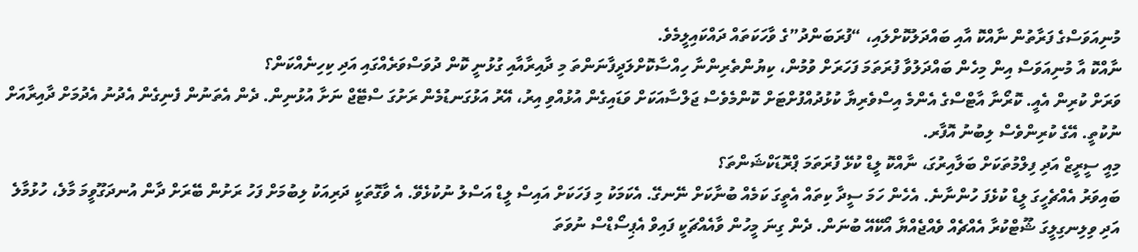މުނިއަވަސްގެ ފަރާތުން ނާއްކޮ އާއި ބައްދަލުކޮށްލައި، “ފުރަބަންދު”ގެ ވާހަކަތައް ދައްކައިލީމެވެ.
ނާއްކޮ އާ މުނިއަވަސް އިން މިހެން ބައްދަލުވާ ފުރަތަމަ ފަހަރަށް ވުމުން، ކިޔުންތެރިންނާ ހިއްސާކޮށްލަދީފާނަންތަ މި ދާއިރާއާއި ގުޅުނީ ކޮން ދުވަސްވަރެއްގައި އަދި ކިހިނެއްކަން؟
ވަރަށް ކުރިން އެއީ. ކޮރޯނާ އާޓްސްގެ އެންމެ އިސްވެރިޔާ ކުޅުދުއްފުށްޓަށް ކޮންމެވެސް ޖަލްސާއަކަށް ވަޑައިގެން އުޅުއްވި އިރު، އޭރު އަޅުގަނޑުމެން ރަށުގަ ސްޓޭޖް ނަށާ އުޅުނިން. ދެން އެތަނުން ފެނިގެން އެދުނު އެދުމަށް ދާއިރާއަށް ނުކުތީ. އޭގެ ކުރިންވެސް ލިބުނު އޮފާރ.
މިއީ ސީރީޒް އަދި ފިލްމުތަކަށް ބަލާއިރުގަ، ނާއްކޮ ލީޑް ކުޅޭ ފުރަތަމަ ޕްރޮޑަކްޝަންތަ؟
ބައިވަރު އެއްޗެހީގަ ލީޑް ކުޅެފަ ހުންނާނެ. އެހެން ހަމަ ސީދާ ކިތައް އެތީގަ ކަމެއް ބުނާކަށް ނޭނގޭ. އެކަމަކު މި ފަހަކަށް އައިސް ލީޑް އަސްލު ނުކުޅެވޭ. އެ ވާގޮތަކީ ދަރިއަކު ލިބުމަށް ފަހު ރަށުން ބޭރަށް ދާން އުނދަގޫވީމަ މާލެ، ހުޅުމާލެ އަދި ވިލިނގިލީގަ ޝޫޓްކުރާ އެއްޗެއް ވެއްޖެއްޔާ އޯކޭއޭ ބުނަން. ދެން ގިނަ މީހުން ވާއެއްޗަކީ ފައިވް އެޕިސޯޑްސް ނުވަތަ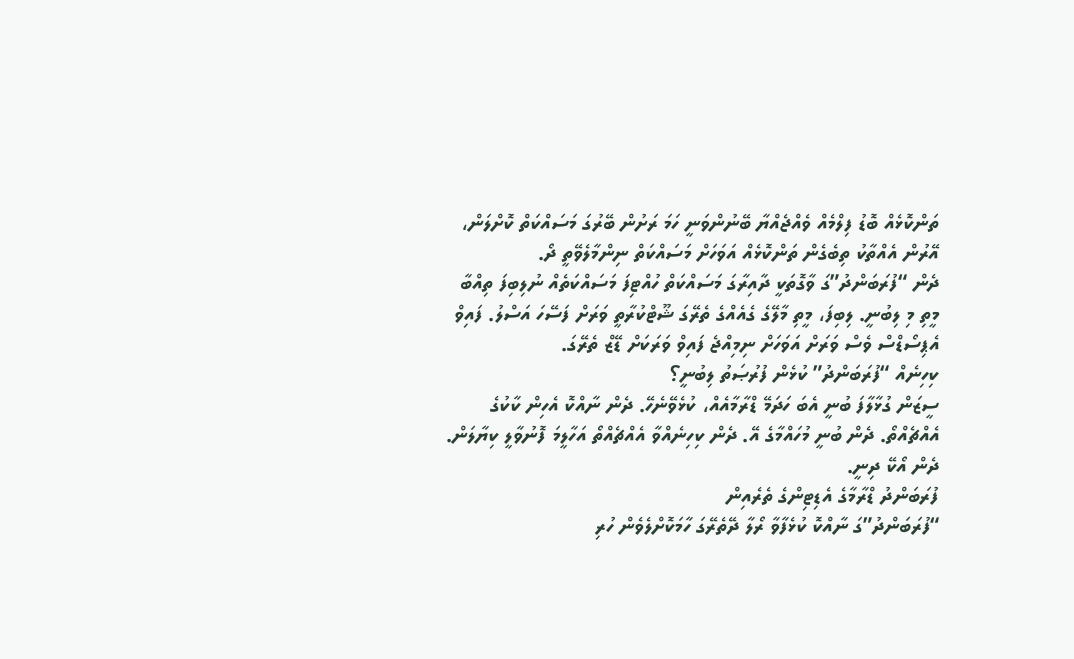ތަންކޮޅެއް ބޮޑު ފިލްމެއް ވެއްޖެއްޔާ ބޭނުންވަނީ ހަމަ ރަށުން ބޭރުގަ މަސައްކަތް ކޮށްލަން، އޭރުން އެއްތާކު ތިބެގެން ތަންކޮޅެއް އަވަހަށް މަސައްކަތް ނިންމާލެވޭތީ ދޯ.
ދެން “ފުރަބަންދު”ގަ ވާގޮތަކީ ދާއިރާގަ މަސައްކަތް ހުއްޓިފަ މަސައްކަތެއް ނުލިބިފަ ތިއްބާ މީތި މި ލިބުނީ. ލިބިފަ، މީތި މާލޭގެ ގެއެއްގެ ތެރޭގަ ޝޫޓްކުރާތީ ވަރަށް ފަސޭހަ އަސްލު. ފައިވް އެޕިސޯޑްސް ވެސް ވަރަށް އަވަހަށް ނިމިއްޖެ ފައިވް ވަރަކަށް ޑޭޒް ތެރޭގަ.
ކިހިނެއް “ފުރަބަންދު” ކުޅެން ފުރުޞަތު ލިބުނީ؟
ސީޒަން ގުޅާލާފަ ބުނީ އެބަ ހަދަމޭ ޑްރާމާއެއް، ކުޅެވޭނެހޭ. ދެން ނާއްކޮ އެހިން ކާކުގެ އެއްޗެއްތޯ. ދެން ބުނީ މުހައްމާގެ އޭ. ދެން ކިހިނެއްވާ އެއްޗެއްތޯ އަހާލީމަ ފޮނުވާލީ ކިޔާލަން. ދެން އޯކޭ ދިނީ.
ފުރަބަންދު ޑްރާމާގެ އެޑިޓިންގެ ތެރެއިން
“ފުރަބަންދު”ގަ ނާއްކޮ ކުޅެފާވާ ރޯލާ ދޭތެރޭގަ ހާމަކޮށްލެވެން ހުރި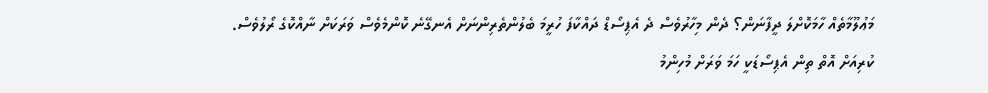މަޢުލޫމާތެއް ހާމަކޮށްލަ ދީފާނަން؟ ދެން މިހާރުވެސް ދެ އެޕިސޯޑް ދައްކާފަ ހުރީމަ ބެލުންތެރިންނަށް އެނގޭނެ ކޮންމެވެސް ވަރަކަށް ނާއްކޮގެ ރޯލުވެސް.
ކުރިއަށް އޮތް ތިން އެޕިސޯޑަކީ ހަމަ ވަރަށް މުހިންމު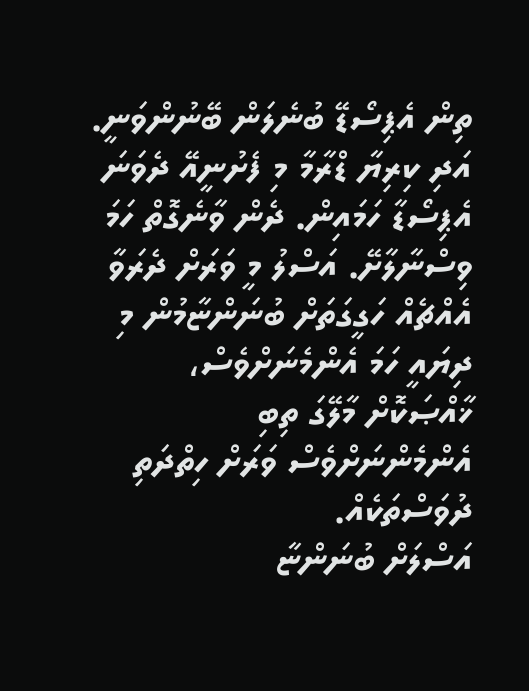ތިން އެޕިސޯޑޭ ބުނެލަން ބޭނުންވަނީ. އަދި ކިރިޔާ ޑްރާމާ މި ފެށުނީއޭ ދެވަނަ އެޕިސޯޑާ ހަމައިން. ދެން ވާނެގޮތް ހަމަ ވިސްނާލާށޭ. އަސްލު މީ ވަރަށް ދެރަވާ އެއްޗެއް ހަގީގަތަށް ބުނަންޏާމުން މި ދިޔައީ ހަމަ އެންމެނަށްވެސް، ޚާއްޞަކޮށް މާލޭގަ ތިބި އެންމެންނަށްވެސް ވަރަށް ހިތްދަތި ދުވަސްތަކެއް.
އަސްލަށް ބުނަންޏާ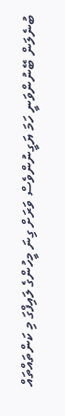ބުނެލަން ބޭނުންވަނީ ހަމަ ޔަގީނުންވެސް ވަރަށް ގިނަ މީހުންގެ ލައިފްގަ މި ކަންތައްތައް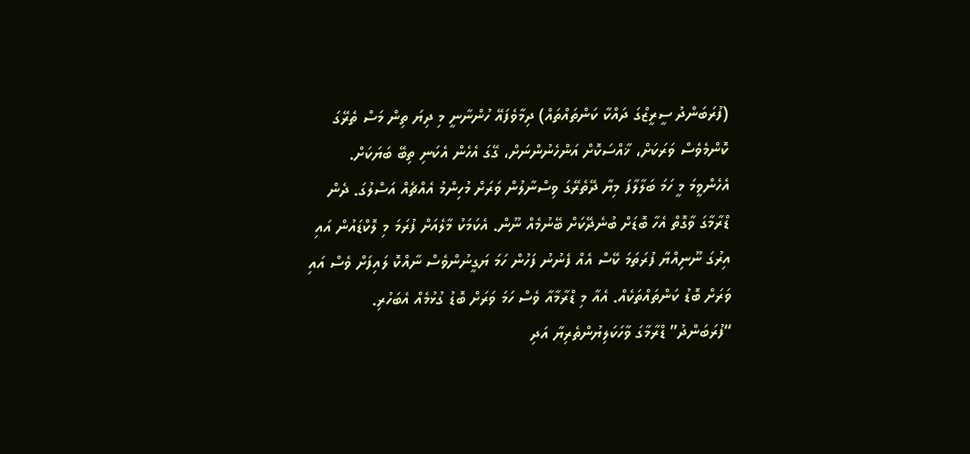(ފުރަބަންދު ސީރީޒްގަ ދައްކާ ކަންތައްތައް) ދިމާވެފައޭ ހުންނާނީ މި ދިޔަ ތިން މަސް ތެރޭގަ ކޮންމެވެސް ވަރަކަށް، ޚާއްސަކޮށް އަންހެނުންނަށް، ގޭގަ އެހެން އެކަނި ތިބޭ ބަޔަކަށް. އެހެންވީމަ މީ ހަމަ ބަލާލާފަ މިޔާ ދޭތެރޭގަ ވިސްނާލުން ވަރަށް މުހިންމު އެއްޗެއް އަސްލުގަ. ދެން ޑްރާމާގަ ވާގޮތް އެހާ ބޮޑަށް ބުނެދޭކަށް ބޭނުމެއް ނޫން. އެކަމަކު މާލެއަށް ފުރަމަ މި ލޮކްޑައުން އައި އިރުގަ ނޫނިއްޔާ ފުރަތަމަ ކޭސް އެއް ފެނުނު ފަހުން ހަމަ ޔަގީނުންވެސް ނާއްކޮ ލައިފަށް ވެސް އައި ވަރަށް ބޮޑު ކަންތައްތަކެއް. އެއާ މި ޑްރާމާއާ ވެސް ހަމަ ވަރަށް ބޮޑު ގުޅުމެއް އެބަހުރި.
“ފުރަބަންދު” ޑްރާމާގަ ވާހަކަލިޔުންތެރިޔާ އަދި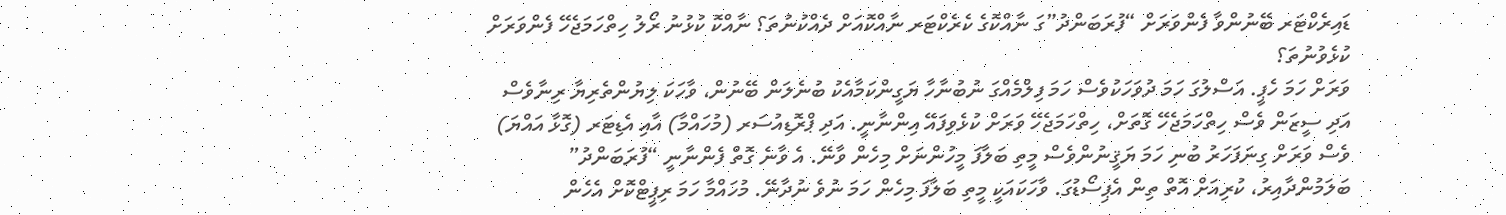ޑައިރެކްޓަރ ބޭނުންވާ ފެންވަރަށް “ފުރަބަންދު”ގަ ނާއްކޮގެ ކެރެކްޓަރ ނާއްކޮއަށް ދެއްކުނުތަ؟ ނާއްކޮ ކުޅުނު ރޯލު ހިތްހަމަޖެހޭ ފެންވަރަށް ކުޅެވުނުތަ؟
ވަރަށް ހަމަ ހެޕީ. އަސްލުގަ ހަމަ ދުވަހަކުވެސް ހަމަ ފިލްމެއްގަ ނުބުނާހާ ޔަގީންކަމާއެކު ބުނެލަން ބޭނުން، ވާހަކަ ލިޔުންތެރިޔާ ރިނާވެސް އަދި ސީޒަން ވެސް ހިތްހަމަޖެހޭ ގޮތަށް، ހިތްހަމަޖެހޭ ވަރަށް ކުޅެވިފައޭ އިންނާނީ. އަދި ޕްރޮޑިއުސަރ (މުހައްމާ) އާއި އެޑިޓަރ (ގޮޅާ އައްޔަ) ވެސް ވަރަށް ގިނަފަހަރު ބުނި ހަމަ ޔަޤީނުންވެސް މީތި ބަލާފަ މީހުންނަށް މިހެން ވާނޭ. އެ ވާނެ ގޮތް ފެންނާނީ “ފުރަބަންދު” ބަލަމުންދާއިރު، ކުރިއަށް އޮތް ތިން އެޕިސޯޑުގަ. ވާހަކައަކީ މީތި ބަލާފަ މިހެން ހަމަ ނުވެ ނުދާނޭ. މުހައްމާ ހަމަ ރިޕީޓްކޮށް އެހެން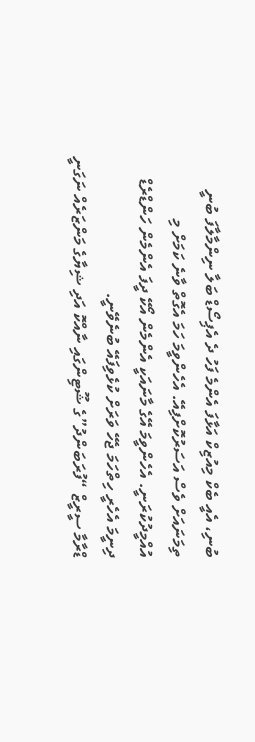ބުނި، އެއީ ބެކް މިއުޒިކް އަޅާފަ އެންމެ ފަހު ދެ އެޕިސޯޑް ބަލާ ނިންމާލާފަ ބުނީ ތިމަނައަށް ވެސް އަސަރުކޮށްފިއޭ. އެހެންވީމަ ހަމަ އެގޮތް ވާނެ ކަމަށް މި އުއްމީދުކުރަނީ. އެހެންވީމަ އޭގެ މާނައަކީ އެންމެން އޯކޭ ދީފަ އެންމެން ހަންޑްރެޑް ދިނީމަ އެހެރީ ހިތްހަމަ ޖެހޭ ވަރަށް ކުޅެވިފައޭ ބުނެވޭނީ.
ޑްރާމާ ސީރީޒް “ފުރަބަންދު”ގެ ޝޫޓިންގައި ނާއްކޮ އަދި ޝިޔާގެ މަންޒަރެއް ނަގަނީ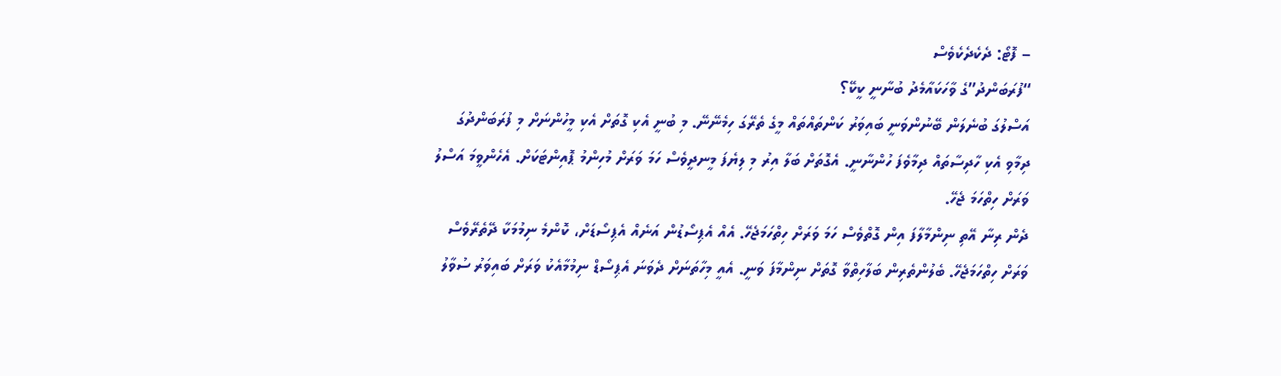– ފޮޓޯ: ދެކެދެކެވެސް
“ފުރަބަންދު”ގެ ވާހަކައާމެދު ބުނާނީ ކީކޭ؟
އަސްލުގަ ބުނެލަން ބޭނުންވަނީ ބައިވަރު ކަންތައްތައް މީގެ ތެރޭގަ ހިމެނޭނޭ. މި ބުނީ އެކި ގޮތަށް އެކި މީހުންނަށް މި ފުރަބަންދުގަ ދިމާވި އެކި ހާދިސާތައް ދިމާވެފަ ހުންނާނީ. އެގޮތަށް ބަލާ އިރު މި ލިޔެފަ މީނދީވެސް ހަމަ ވަރަށް މުހިންމު ޕޮއިންޓަކަށް. އެހެންވީމަ އަސްލު ވަރަށް ހިތްހަމަ ޖެހޭ.
ދެން ރިނާ އޭތި ނިންމާލާފަ އިން ގޮތްވެސް ހަމަ ވަރަށް ހިތްހަމަޖެހޭ. އެއް އެޕިސޯޑުން އަނެއް އެޕިސޯޑަށް، ކޮންމެ ނިމުމަކާ ދޭތެރޭވެސް ވަރަށް ހިތްހަމަޖެހޭ. ބެލުންތެރިން ބަލާހިތްވާ ގޮތަށް ނިންމާފަ ވަނީ. އެއީ މިހާތަނަށް ދެވަނަ އެޕިސޯޑް ނިމުމާއެކު ވަރަށް ބައިވަރު ސުވާލު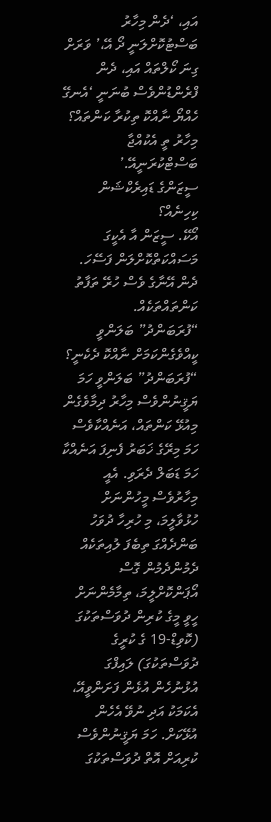އައި، ‘ދެން މިހާރު ބަސްޓުކޮށްލަނީ ދޯ އޭ،’ ވަރަށް ގިނަ ކޯލްތައް އައި، ދެން ފްރެންޑުންވެސް ބުނަނީ ‘އެނގޭ ހެއްޔޯ ނާއްކޮ ތިކުރާ ކަންތައް؟ މިހާރު ތީ އެކުއްޖާ ބަސްޓްކުރަނީއޭ.’
ސީޒަންގެ ޑައިރެކްޝަން ކިހިނެއް؟
އޯކޭ. ސީޒަން އާ އެކީގަ މަސައްކަތްކޮށްލަން ފަސޭހަ. ދެން އޭނާގެ ވެސް ހުރޭ ތަފާތު ކަންތައްތަކެއް.
“ފުރަބަންދު” ބަލަންވީ ކީއްވެގެންކަމަށް ނާއްކޮ ދެކެނީ؟
“ފުރަބަންދު” ބަލަންވީ ހަމަ ޔަޤީނުންވެސް މިހާރު ދިމާވެގެން މިއުޅޭ ކަންތައް، އަނެއްކާވެސް ހަމަ މިރޭގެ ޚަބަރު ފެނިފަ އަނެއްކާ ހަމަ ޑަބަލް ދެރަވި. އެއީ މިހާރުވެސް މީހުންނަށް ހުޅުވާލީމަ، މި ހުރިހާ ދުވަހު ބަންދެއްގަ ތިބެފަ ލުއިތަކެއް ދެމުންދެމުން ގޮސް އޯޕަންކޮށްލީމަ، ތިމާމެންނަށް ހީވީ މީގެ ކުރިން ދުވަސްތަކުގަ (ކޮވިޑް-19 ގެ ކުރީގެ ދުވަސްތަކުގަ) ލައިފްގަ އުޅުނުހެން އުޅެން ފަށަންވީއޭ، އެކަމަކު އަދި ނުވޭ އެހެން އުޅޭކަށް. ހަމަ ޔަޤީނުންވެސް ކުރިއަށް އޮތް ދުވަސްތަކުގަ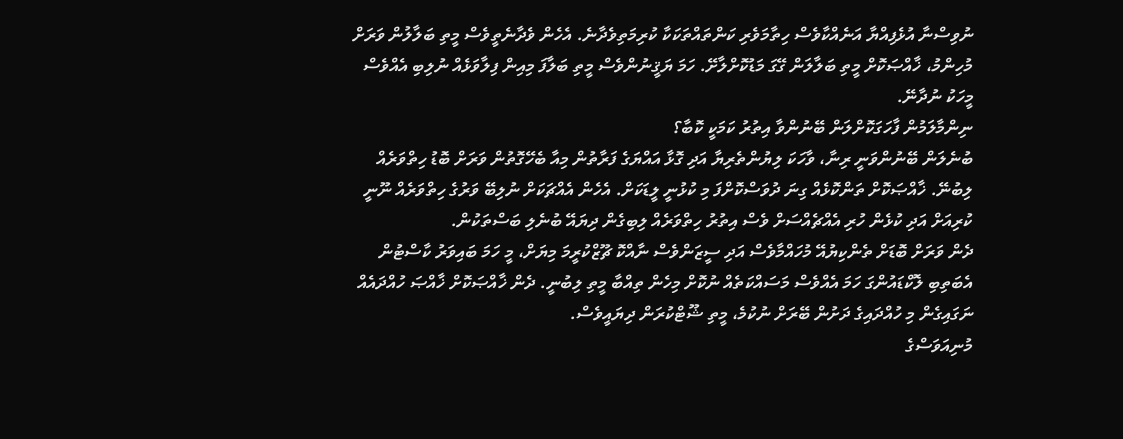ނުވިސްނާ އުޅެފިއްޔާ އަނެއްކާވެސް ހިތާމަވެރި ކަންތައްތަކަކާ ކުރިމަތިވެދާނެ. އެހެން ވެދާނެތީވެސް މީތި ބަލާލުން ވަރަށް މުހިންމު، ޚާއްޞަކޮށް މީތި ބަލާލަން ގޭގަ މަޑުކޮށްލާށޭ. ހަމަ ޔަޤީނުންވެސް މީތި ބަލާފަ މިއިން ފިލާވަޅެއް ނުލިބި އެއްވެސް މީހަކު ނުދާނޭ.
ނިންމާލަމުން ފާހަގަކޮށްލަން ބޭނުންވާ އިތުރު ކަމަކީ ކޮބާ؟
ބުނެލަން ބޭނުންވަނީ ރިނާ، ވާހަކަ ލިޔުންތެރިޔާ އަދި ގޮޅާ އައްޔަގެ ފަރާތުން މިއާ ބެހޭގޮތުން ވަރަށް ބޮޑު ހިތްވަރެއް ލިބުނޭ. ޚާއްޞަކޮށް ތަންކޮޅެއް ގިނަ ދުވަސްކޮށްފަ މި ކުޅުނީ ލީޑަކަށް. އެހެން އެއްޗަކަށް ނުލިބޭ ވަރުގެ ހިތްވަރެއް ނޫނީ ކުރިއަށް އަދި ކުޅެން ހުރި އެއްޗެއްސަށް ވެސް އިތުރު ހިތްވަރެއް ލިބިގެން ދިޔައޭ ބުނެލި ބަސްތަކުން.
ދެން ވަރަށް ބޮޑަށް ތެންކިޔުއޭ މުހައްމާވެސް އަދި ސީޒަންވެސް ނާއްކޮ ޗޫޒްކުރީމަ މިޔަށް، މީ ހަމަ ބައިވަރު ކާސްޓުން އެބަތިބި ލޮކްޑައުންގަ ހަމަ އެއްވެސް މަސައްކަތެއް ނުކޮށް މިހެން ތިއްބާ މީތި ލިބުނީ. ދެން ޚާއްޞަކޮށް ޚާއްޞަ ހުއްދައެއް ނަގައިގެން މި ހުއްދައިގެ ދަށުން ބޭރަށް ނުކުމެ، މީތި ޝޫޓްކުރަން ދިޔައީވެސް.
މުނިއަވަސްގެ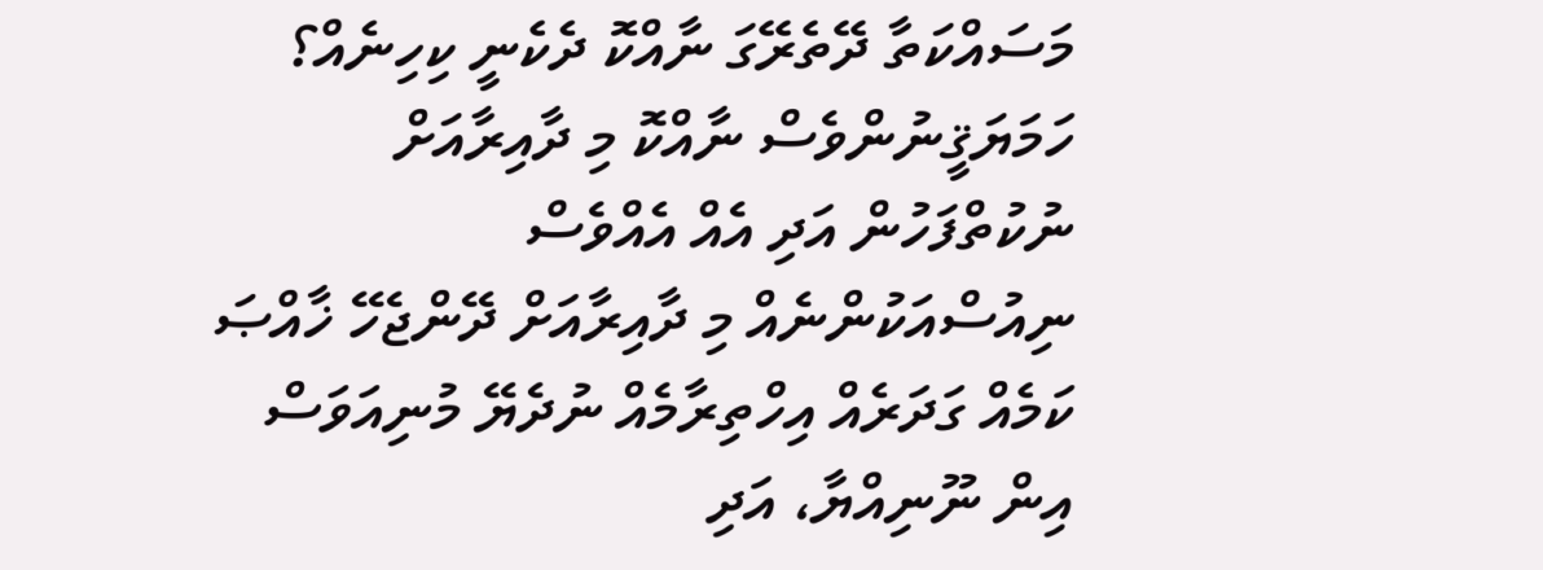މަސައްކަތާ ދޭތެރޭގަ ނާއްކޮ ދެކެނީ ކިހިނެއް؟
ހަމަޔަޤީނުންވެސް ނާއްކޮ މި ދާއިރާއަށް ނުކުތްފަހުން އަދި އެއް އެއްވެސް ނިއުސްއަކުންނެއް މި ދާއިރާއަށް ދޭންޖެހޭ ޚާއްޞަ ކަމެއް ގަދަރެއް އިހްތިރާމެއް ނުދެޔޭ މުނިއަވަސް އިން ނޫނިއްޔާ، އަދި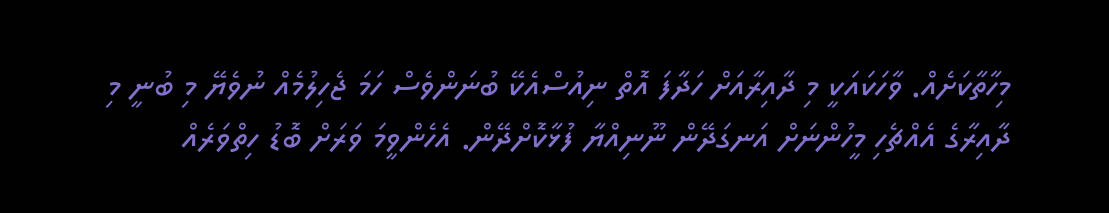މިހާތާކަށެއް. ވާހަކައަކީ މި ދާއިރާއަށް ހަދާފަ އޮތް ނިއުސްއެކޭ ބުނަންވެސް ހަމަ ޖެހިލުމެއް ނުވެޔޭ މި ބުނީ މި ދާއިރާގެ އެއްޗެހި މީހުންނަށް އަނގަދޭން ނޫނިއްޔާ ފުޅާކޮށްދޭން. އެހެންވީމަ ވަރަށް ބޮޑު ހިތްވަރެއް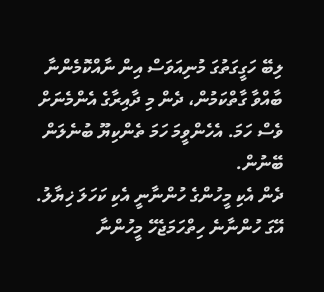ލިބޭ ހަގީގަތުގަ މުނިއަވަސް އިން ނާއްކޮމެންނާ ބާއްވާ ގާތްކަމުން، ދެން މި ދާއިރާގެ އެންމެނަށް ވެސް ހަމަ. އެހެންވީމަ ހަމަ ތެންކިޔޫ ބުނެލަން ބޭނުން.
ދެން އެކި މީހުންގެ ހުންނާނީ އެކި ކަހަލަ ޚިޔާލު. އޭގަ ހުންނާނެ ހިތްހަމަޖެހޭ މީހުންނާ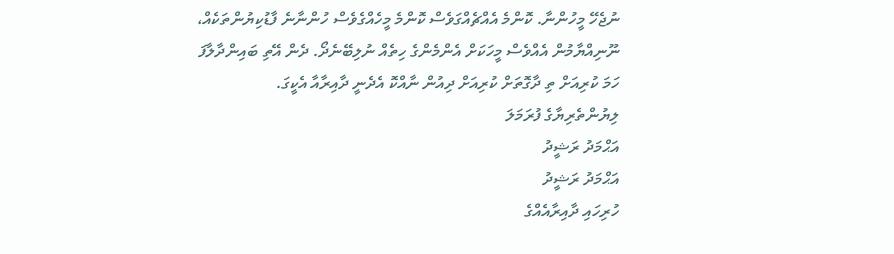ނުޖެހޭ މީހުންނާ. ކޮންމެ އެއްޗެއްގަވެސް ކޮންމެ މީހެއްގެވެސް ހުންނާނެ ފާޑުކިޔުންތަކެއް، ނޫނިއްޔާމުން އެއްވެސް މީހަކަށް އެންމެންގެ ހިތެއް ނުލިބޭނެދޯ. ދެން އޭތި ބައިންދާލާފަ ހަމަ ކުރިއަށް ތި ދާގޮތަށް ކުރިއަށް ދިއުން ނާއްކޮ އެދެނީ ދާއިރާއާ އެކީގަ.
ލިޔުންތެރިޔާގެ ފުރަމަލަ
އަޙްމަދު ރަޝީދު
އަޙްމަދު ރަޝީދު
ހުރިހައި ދާއިރާއެއްގެ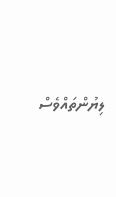ލިޔުންތައްވެސް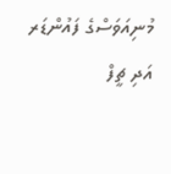މުނިއަވަސްގެ ފައުންޑަރ އަދި ޗީފް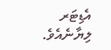އެޑިޓަރ ލިޔާނެއެވެ.